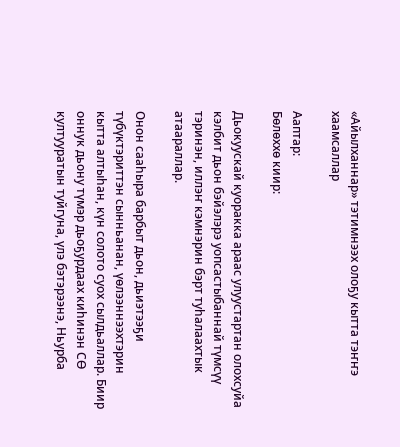«Айылханнар» тэтимнээх олоҕу кытта тэҥҥэ хаамсаллар

Ааптар:
Бөлөххө киир:

Дьокуускай куоракка араас улуустартан олохсуйа кэлбит дьон бэйэлэрэ уопсастыбаннай түмсүү тэринэн, иллэҥ кэмнэрин бэрт туһалаахтык атаараллар.

Онон сааһыра барбыт дьон, дьиэтээҕи түбүктэриттэн сынньанан, үөлээннээхтэрин кытта алтыһан, күн солото суох сылдьаллар. Биир оннук дьону түмэр дьоҕурдаах киһинэн СӨ култууратын туйгуна, үлэ бэтэрээнэ, Ньурба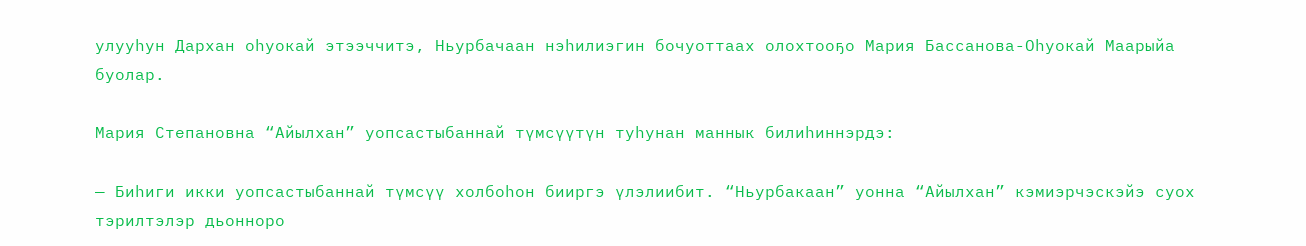улууһун Дархан оһуокай этээччитэ, Ньурбачаан нэһилиэгин бочуоттаах олохтооҕо Мария Бассанова-Оһуокай Маарыйа буолар.

Мария Степановна “Айылхан” уопсастыбаннай түмсүүтүн туһунан маннык билиһиннэрдэ:

— Биһиги икки уопсастыбаннай түмсүү холбоһон бииргэ үлэлиибит. “Ньурбакаан” уонна “Айылхан” кэмиэрчэскэйэ суох тэрилтэлэр дьонноро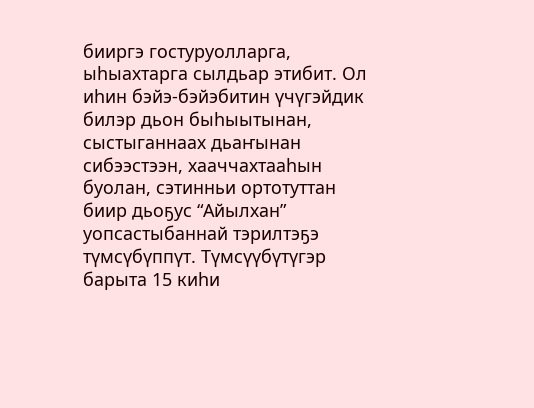бииргэ гостуруолларга, ыһыахтарга сылдьар этибит. Ол иһин бэйэ-бэйэбитин үчүгэйдик билэр дьон быһыытынан, сыстыганнаах дьаҥынан сибээстээн, хааччахтааһын буолан, сэтинньи ортотуттан биир дьоҕус “Айылхан” уопсастыбаннай тэрилтэҕэ түмсүбүппүт. Түмсүүбүтүгэр барыта 15 киһи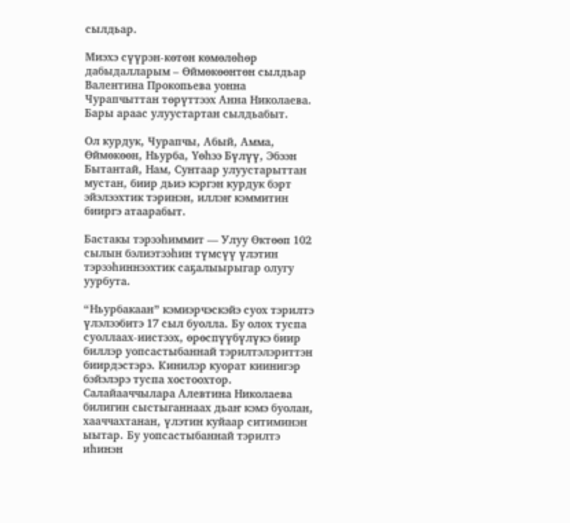сылдьар.

Миэхэ сүүрэн-көтөн көмөлөһөр дабыдалларым – Өймөкөөнтөн сылдьар Валентина Прокопьева уонна Чурапчыттан төрүттээх Анна Николаева.  Бары араас улуустартан сылдьабыт.

Ол курдук, Чурапчы, Абый, Амма, Өймөкөөн, Ньурба, Үөһээ Бүлүү, Эбээн Бытантай, Нам, Сунтаар улуустарыттан мустан, биир дьиэ кэргэн курдук бэрт эйэлээхтик тэринэн, иллэҥ кэммитин бииргэ атаарабыт.

Бастакы тэрээһиммит — Улуу Өктөөп 102 сылын бэлиэтээһин түмсүү үлэтин тэрээһиннээхтик саҕалыырыгар олугу уурбута.

“Ньурбакаан” кэмиэрчэскэйэ суох тэрилтэ  үлэлээбитэ 17 сыл буолла. Бу олох туспа суоллаах-иистээх, өрөспүүбүлүкэ биир биллэр уопсастыбаннай тэрилтэлэриттэн биирдэстэрэ. Кинилэр куорат киинигэр бэйэлэрэ туспа хостоохтор. Салайааччылара Алевтина Николаева билигин сыстыганнаах дьаҥ кэмэ буолан, хааччахтанан, үлэтин куйаар ситиминэн ыытар. Бу уопсастыбаннай тэрилтэ иһинэн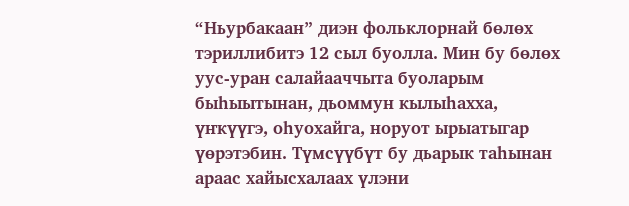“Ньурбакаан” диэн фольклорнай бөлөх тэриллибитэ 12 сыл буолла. Мин бу бөлөх уус-уран салайааччыта буоларым быһыытынан, дьоммун кылыһахха, үҥкүүгэ, оһуохайга, норуот ырыатыгар  үөрэтэбин. Түмсүүбүт бу дьарык таһынан араас хайысхалаах үлэни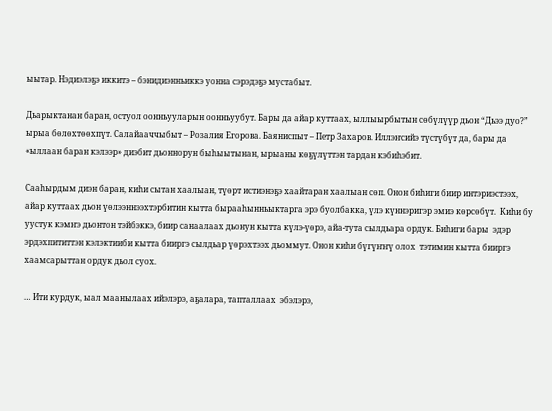ыытар. Нэдиэлэҕэ иккитэ – бэнидиэнньиккэ уонна сэрэдэҕэ мустабыт.

Дьарыктанан баран, остуол оонньууларын оонньуубут. Бары да айар куттаах, ыллыырбытын сөбүлүүр дьон “Дьээ дуо?” ырыа бөлөхтөөхпүт. Салайааччыбыт – Розалия Егорова. Баяниспыт – Петр Захаров. Иллэҥсийэ түстүбүт да, бары да «ыллаан баран кэлээр» диэбит дьоннорун быһыытынан, ырыаны көҕүлүттэн тардан кэбиһэбит.

Сааһырдым диэн баран, киһи сытан хаалыан, түөрт истиэнэҕэ хаайтаран хаалыан сөп. Онон биһиги биир интэриэстээх, айар куттаах дьон үөлээннээхтэрбитин кытта бырааһынньыктарга эрэ буолбакка, үлэ күннэригэр эмиэ көрсөбүт.  Киһи бу уустук кэмҥэ дьонтон тэйбэккэ, биир санаалаах дьонун кытта күлэ-үөрэ, айа-тута сылдьара ордук. Биһиги бары  эдэр эрдэхпититтэн кэлэктииби кытта бииргэ сылдьар үөрэхтээх дьоммут. Онон киһи бүгүҥҥү олох  тэтимин кытта бииргэ хаамсарыттан ордук дьол суох.

… Ити курдук, ыал маанылаах ийэлэрэ, аҕалара, тапталлаах  эбэлэрэ,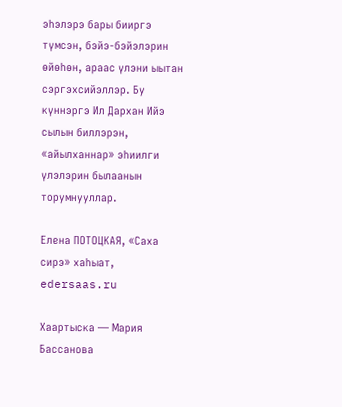эһэлэрэ бары бииргэ түмсэн, бэйэ-бэйэлэрин өйөһөн, араас үлэни ыытан сэргэхсийэллэр. Бу күннэргэ Ил Дархан Ийэ сылын биллэрэн, «айылханнар» эһиилги үлэлэрин былаанын торумнууллар.

Елена ПОТОЦКАЯ, «Саха сирэ» хаһыат, edersaas.ru

Хаартыска — Мария Бассанова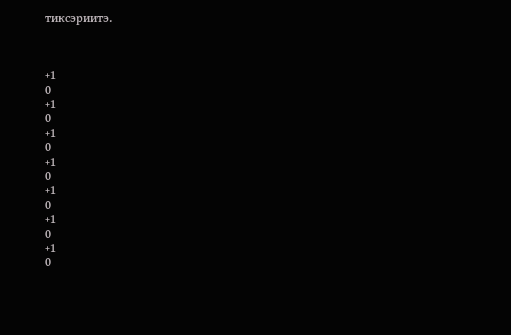тиксэриитэ.



+1
0
+1
0
+1
0
+1
0
+1
0
+1
0
+1
0